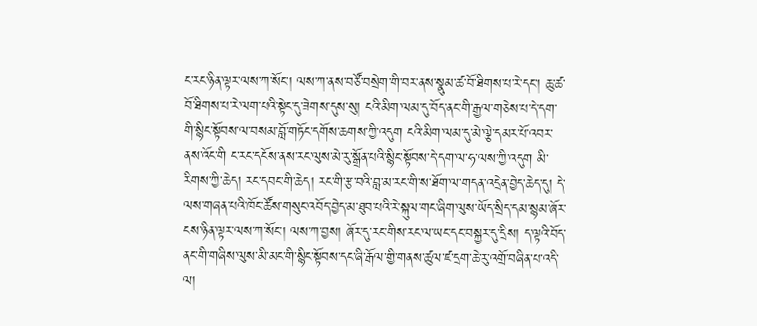ང་རང་ཉིན་ལྟར་ལས་ཀ་སོང་། ལས་ཀ་ནས་བཙོ་བསྲེག་གི་བར་ནས་སྣུམ་ཚ་བོ་ཐིགས་པ་རེ་དང་། ཆུ་ཚ་བོ་ཐིགས་པ་རེ་ལག་པའི་སྟེང་དུ་ཟེགས་དུས་སུ། ངའི་མིག་ལམ་དུ་བོད་ནང་གི་རྒྱལ་གཅེས་པ་དེ་དག་གི་སྙིང་སྟོབས་ལ་བསམ་བློ་གཏོང་དགོས་ཆགས་ཀྱི་འདུག ངའི་མིག་ལམ་དུ་མེ་ལྕེ་དམར་པོ་འབར་ནས་འོང་གི ང་རང་དངོས་ནས་རང་ལུས་མེ་རུ་སྒྲོན་པའི་སྙིང་སྟོབས་དེ་དག་ལ་ཧ་ལས་ཀྱི་འདུག མི་རིགས་ཀྱི་ཆེད། རང་དབང་གི་ཆེད། རང་གི་རྩ་བའི་བླ་མ་རང་གི་ས་ཐོག་ལ་གདན་འདྲེན་བྱེད་ཆེད་དུ། དེ་ལས་གཞན་པའི་ཁོང་ཚོས་གསུང་འབོད་བྱེད་མ་ཐུབ་པའི་རེ་སྐུལ་གང་ཞིག་ལུས་ཡོད་སྲིད་དམ་སྙམ་ཞོར་ངས་ཉིན་ལྟར་ལས་ཀ་སོང་། ལས་ཀ་བྱས། ཞོར་དུ་རང་གིས་རང་ལ་ཡང་དང་བསྐྱར་དུ་དྲིས། ད་ལྟའི་བོད་ནང་གི་གཞིས་ལུས་མི་མང་གི་སྙིང་སྟོབས་དང་ཞི་རྒོལ་གྱི་གནས་ཚུལ་ཛ་དྲག་ཆེ་རུ་འགྲོ་བཞིན་པ་འདི་ལ།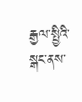རྒྱལ་སྤྱིའི་སྒང་ནས་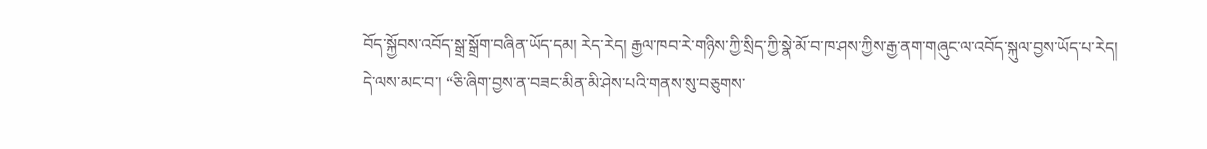བོད་སྐྱོབས་འབོད་སྒྲ་སྒྲོག་བཞིན་ཡོད་དམ། རེད་རེད། རྒྱལ་ཁབ་རེ་གཉིས་ཀྱི་སྲིད་ཀྱི་སྣེ་མོ་བ་ཁ་ཤས་ཀྱིས་རྒྱ་ནག་གཞུང་ལ་འབོད་སྐུལ་བྱས་ཡོད་པ་རེད།
དེ་ལས་མང་བ་། “ཅི་ཞིག་བྱས་ན་བཟང་མིན་མི་ཤེས་པའི་གནས་སུ་བཅུགས་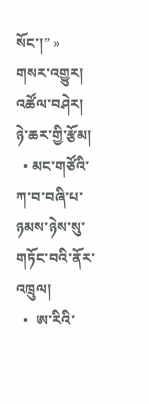སོང་།” »
གསར་འགྱུར།
འཚོལ་བཤེར།
ཉེ་ཆར་གྱི་རྩོམ།
  • མང་གཙོའི་ཀ་བ་བཞི་པ་ཉམས་ཉེས་སུ་གཏོང་བའི་ནོར་འཁྲུལ།
  •  ཨ་རིའི་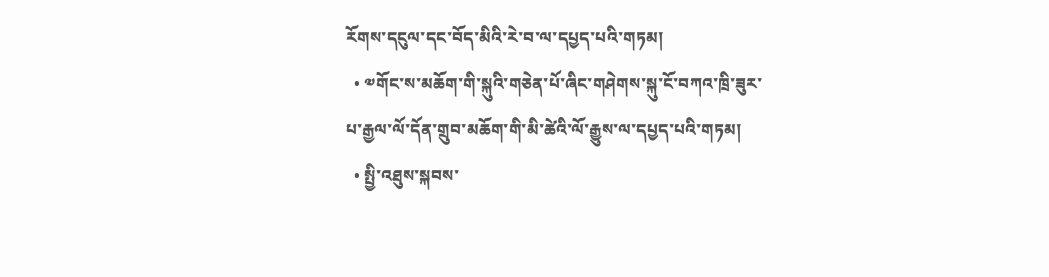རོགས་དངུལ་དང་བོད་མིའི་རེ་བ་ལ་དཔྱད་པའི་གཏམ།
  • ༧གོང་ས་མཆོག་གི་སྐུའི་གཅེན་པོ་ཞིང་གཤེགས་སྐུ་ངོ་བཀའ་ཁྲི་ཟུར་པ་རྒྱལ་ལོ་དོན་གྲུབ་མཆོག་གི་མི་ཚེའི་ལོ་རྒྱུས་ལ་དཔྱད་པའི་གཏམ།
  • སྤྱི་འཐུས་སྐབས་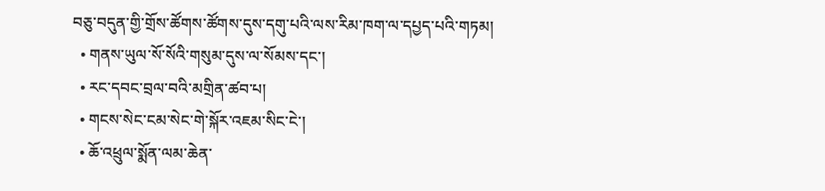བཅུ་བདུན་གྱི་གྲོས་ཚོགས་ཚོགས་དུས་དགུ་པའི་ལས་རིམ་ཁག་ལ་དཔྱད་པའི་གཏམ།
  • གནས་ཡུལ་སོ་སོའི་གསུམ་དུས་ལ་སོམས་དང་།
  • རང་དབང་བྲལ་བའི་མགྲིན་ཚབ་པ།
  • གངས་སེང་ངམ་སེང་གེ་སྐོར་འཇམ་སིང་ངེ་།
  • ཆོ་འཕྲུལ་སྨོན་ལམ་ཆེན་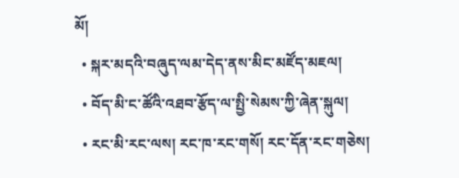མོ།
  • སྐར་མདའི་བཞུད་ལམ་དེད་ནས་མིང་མཛོད་མཇལ།
  • བོད་མི་ང་ཚོའི་འཐབ་རྩོད་ལ་སྤྱི་སེམས་ཀྱི་ཞེན་སྐུལ།
  • རང་མི་རང་ལས། རང་ཁ་རང་གསོ། རང་དོན་རང་གཅེས།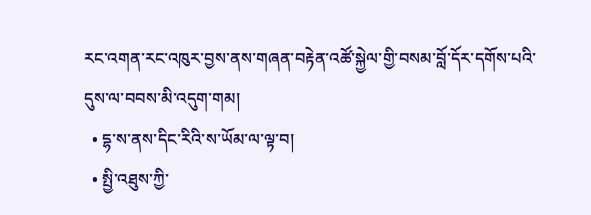རང་འགན་རང་འཁུར་བྱས་ནས་གཞན་བརྟེན་འཚོ་སྐྱེལ་གྱི་བསམ་བློ་དོར་དགོས་པའི་དུས་ལ་བབས་མི་འདུག་གམ།
  • དྷ་ས་ནས་དིང་རིའི་ས་ཡོམ་ལ་ལྟ་བ།
  • སྤྱི་འཐུས་ཀྱི་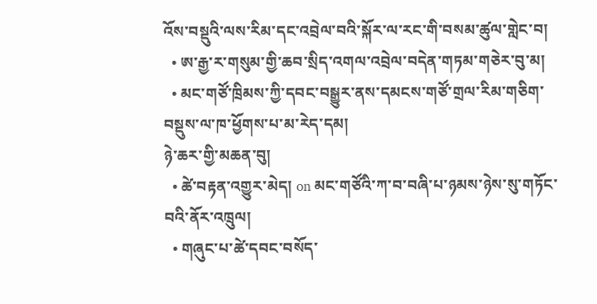འོས་བསྡུའི་ལས་རིམ་དང་འབྲེལ་བའི་སྐོར་ལ་རང་གི་བསམ་ཚུལ་གླེང་བ།
  • ཨ་རྒྱ་ར་གསུམ་གྱི་ཆབ་སྲིད་འགལ་འབྲེལ་བདེན་གཏམ་གཅེར་བུ་མ།
  • མང་གཙོ་ཁྲིམས་ཀྱི་དབང་བསྒྱུར་ནས་དམངས་གཙོ་གྲལ་རིམ་གཅིག་བསྡུས་ལ་ཁ་ཕྱོགས་པ་མ་རེད་དམ།
ཉེ་ཆར་གྱི་མཆན་བུ།
  • ཚེ་བརྟན་འགྱུར་མེད། on མང་གཙོའི་ཀ་བ་བཞི་པ་ཉམས་ཉེས་སུ་གཏོང་བའི་ནོར་འཁྲུལ།
  • གཞུང་པ་ཚེ་དབང་བསོད་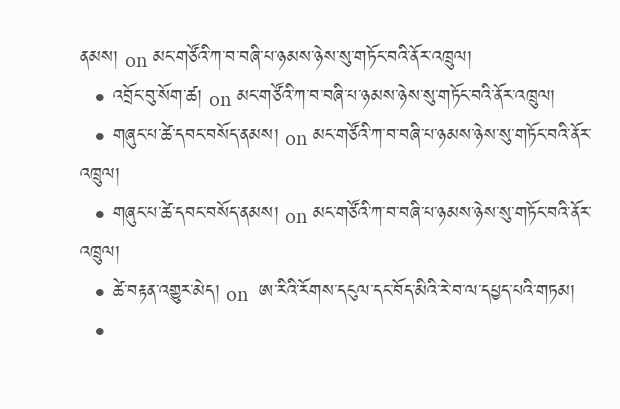ནམས། on མང་གཙོའི་ཀ་བ་བཞི་པ་ཉམས་ཉེས་སུ་གཏོང་བའི་ནོར་འཁྲུལ།
  • འབྲོང་བུ་སོག་ཚ། on མང་གཙོའི་ཀ་བ་བཞི་པ་ཉམས་ཉེས་སུ་གཏོང་བའི་ནོར་འཁྲུལ།
  • གཞུང་པ་ཚེ་དབང་བསོད་ནམས། on མང་གཙོའི་ཀ་བ་བཞི་པ་ཉམས་ཉེས་སུ་གཏོང་བའི་ནོར་འཁྲུལ།
  • གཞུང་པ་ཚེ་དབང་བསོད་ནམས། on མང་གཙོའི་ཀ་བ་བཞི་པ་ཉམས་ཉེས་སུ་གཏོང་བའི་ནོར་འཁྲུལ།
  • ཚེ་བརྟན་འགྱུར་མེད། on  ཨ་རིའི་རོགས་དངུལ་དང་བོད་མིའི་རེ་བ་ལ་དཔྱད་པའི་གཏམ།
  •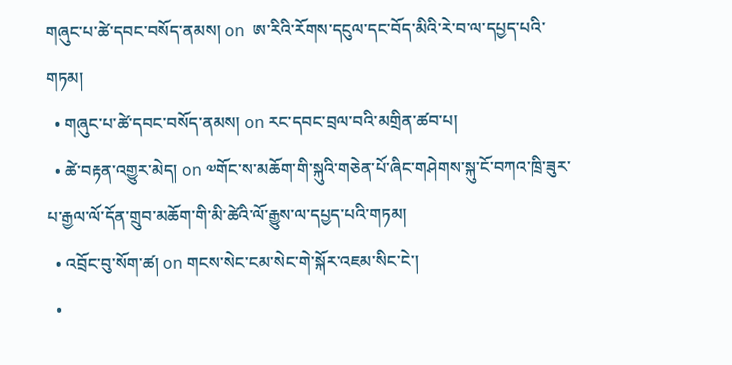གཞུང་པ་ཚེ་དབང་བསོད་ནམས། on  ཨ་རིའི་རོགས་དངུལ་དང་བོད་མིའི་རེ་བ་ལ་དཔྱད་པའི་གཏམ།
  • གཞུང་པ་ཚེ་དབང་བསོད་ནམས། on རང་དབང་བྲལ་བའི་མགྲིན་ཚབ་པ།
  • ཚེ་བརྟན་འགྱུར་མེད། on ༧གོང་ས་མཆོག་གི་སྐུའི་གཅེན་པོ་ཞིང་གཤེགས་སྐུ་ངོ་བཀའ་ཁྲི་ཟུར་པ་རྒྱལ་ལོ་དོན་གྲུབ་མཆོག་གི་མི་ཚེའི་ལོ་རྒྱུས་ལ་དཔྱད་པའི་གཏམ།
  • འབྲོང་བུ་སོག་ཚ། on གངས་སེང་ངམ་སེང་གེ་སྐོར་འཇམ་སིང་ངེ་།
  •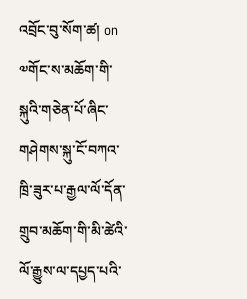འབྲོང་བུ་སོག་ཚ། on ༧གོང་ས་མཆོག་གི་སྐུའི་གཅེན་པོ་ཞིང་གཤེགས་སྐུ་ངོ་བཀའ་ཁྲི་ཟུར་པ་རྒྱལ་ལོ་དོན་གྲུབ་མཆོག་གི་མི་ཚེའི་ལོ་རྒྱུས་ལ་དཔྱད་པའི་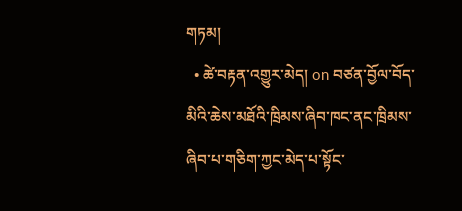གཏམ།
  • ཚེ་བརྟན་འགྱུར་མེད། on བཙན་བྱོལ་བོད་མིའི་ཆེས་མཐོའི་ཁྲིམས་ཞིབ་ཁང་ནང་ཁྲིམས་ཞིབ་པ་གཅིག་ཀྱང་མེད་པ་སྟོང་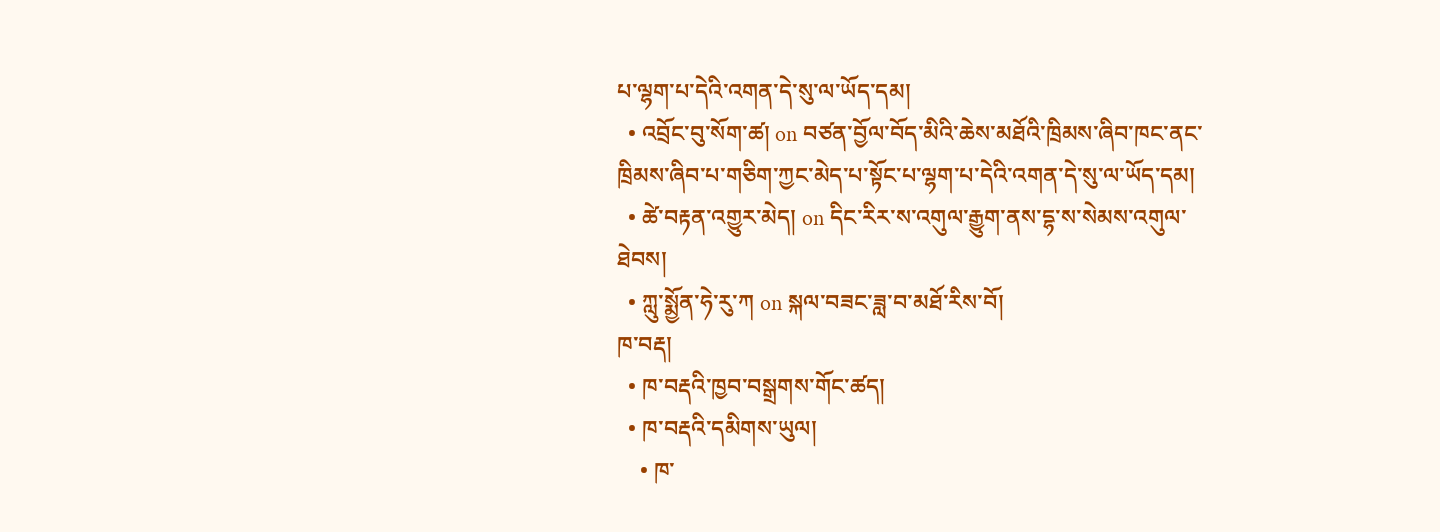པ་ལྷག་པ་དེའི་འགན་དེ་སུ་ལ་ཡོད་དམ།
  • འབྲོང་བུ་སོག་ཚ། on བཙན་བྱོལ་བོད་མིའི་ཆེས་མཐོའི་ཁྲིམས་ཞིབ་ཁང་ནང་ཁྲིམས་ཞིབ་པ་གཅིག་ཀྱང་མེད་པ་སྟོང་པ་ལྷག་པ་དེའི་འགན་དེ་སུ་ལ་ཡོད་དམ།
  • ཚེ་བརྟན་འགྱུར་མེད། on དིང་རིར་ས་འགུལ་རྒྱུག་ནས་དྷ་ས་སེམས་འགུལ་ཐེབས།
  • ཀླུ་སྨྱོན་ཧེ་རུ་ཀ on སྐལ་བཟང་ཟླ་བ་མཐོ་རིས་བོ།
ཁ་བརྡ།
  • ཁ་བརྡའི་ཁྱབ་བསྒྲགས་གོང་ཚད།
  • ཁ་བརྡའི་དམིགས་ཡུལ།
    • ཁ་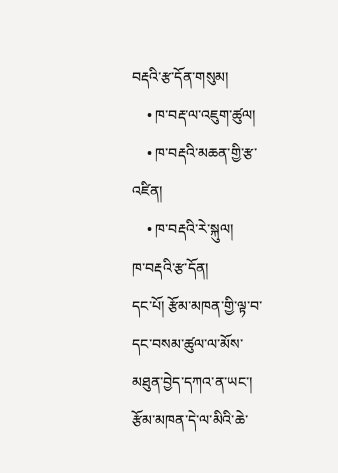བརྡའི་རྩ་དོན་གསུམ།
    • ཁ་བརྡ་ལ་འཇུག་ཚུལ།
    • ཁ་བརྡའི་མཆན་གྱི་རྩ་འཛིན།
    • ཁ་བརྡའི་རེ་སྐུལ།
ཁ་བརྡའི་རྩ་དོན།
དང་པོ། རྩོམ་མཁན་གྱི་ལྟ་བ་དང་བསམ་ཚུལ་ལ་མོས་མཐུན་བྱེད་དཀའ་ན་ཡང་། རྩོམ་མཁན་དེ་ལ་མིའི་ཆེ་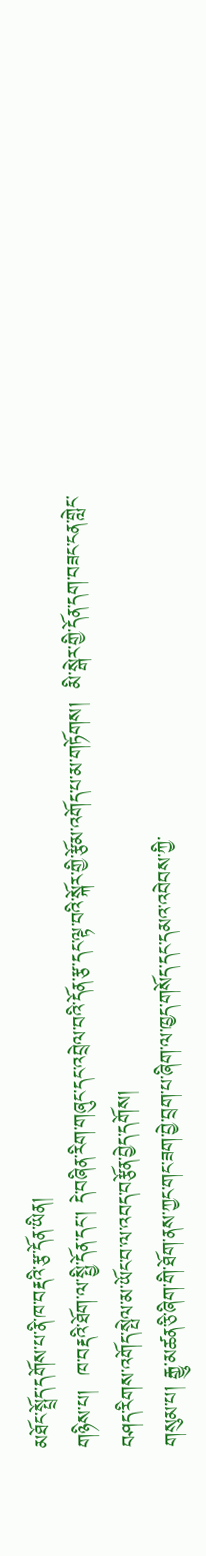མཐོང་སྤྲོད་དགོས་པ་ནི་ཁ་བརྡའི་རྩ་དོན་ཡིན།
གཉིས་པ།  ཁ་བརྡའི་ཐོག་ལ་སྤྱི་དོན་དང་། དེ་བཞིན་རིག་གཞུང་དང་འབྲེལ་བའི་དོན་རྩ་དང་ལྟ་བའི་སྐོར་གྱི་རྩོམ་འགོད་པ་མ་གཏོགས།  མི་སྒེར་གྱི་དོན་དག་བཟང་ངན་གླེང་བཤད་རིགས་འགོད་སྤེལ་མ་ཡོང་བ་ལ་འབད་བརྩོན་བྱེད་དགོས།
གསུམ་པ། རྒྱུ་མཚན་ཅི་ཞིག་གི་ཐོག་ནས་ཀྱང་གང་ཟག་བྱེ་བྲག་པ་ཞིག་ལ་ཁྱད་གསོད་དང་དམའ་འབེབས་ཀྱི་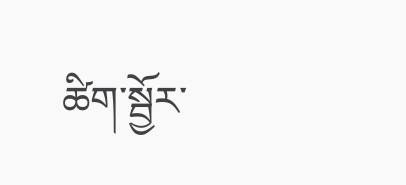ཚིག་སྦྱོར་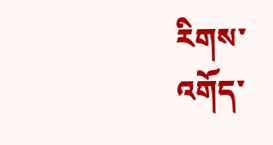རིགས་འགོད་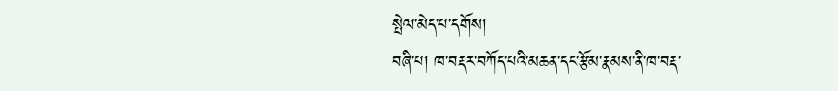སྤེལ་མེད་པ་དགོས།
བཞི་པ། ཁ་བརྡར་བཀོད་པའི་མཆན་དང་རྩོམ་རྣམས་ནི་ཁ་བརྡ་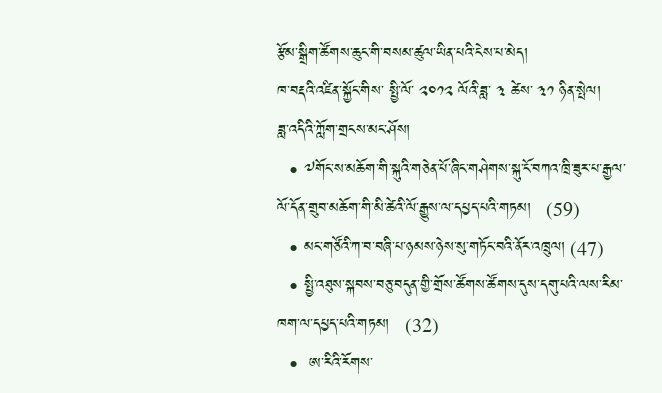རྩོམ་སྒྲིག་ཚོགས་ཆུང་གི་བསམ་ཚུལ་ཡིན་པའི་ངེས་པ་མེད།
ཁ་བརྡའི་འཛིན་སྐྱོང་གིས་ སྤྱི་ལོ་ ༢༠༡༢ ལོའི་ཟླ་ ༣ ཚེས་ ༣༡ ཉིན་སྤེལ།
ཟླ་འདིའི་ཀློག་གྲངས་མང་ཤོས།
  • ༧གོང་ས་མཆོག་གི་སྐུའི་གཅེན་པོ་ཞིང་གཤེགས་སྐུ་ངོ་བཀའ་ཁྲི་ཟུར་པ་རྒྱལ་ལོ་དོན་གྲུབ་མཆོག་གི་མི་ཚེའི་ལོ་རྒྱུས་ལ་དཔྱད་པའི་གཏམ།   (59)
  • མང་གཙོའི་ཀ་བ་བཞི་པ་ཉམས་ཉེས་སུ་གཏོང་བའི་ནོར་འཁྲུལ། (47)
  • སྤྱི་འཐུས་སྐབས་བཅུ་བདུན་གྱི་གྲོས་ཚོགས་ཚོགས་དུས་དགུ་པའི་ལས་རིམ་ཁག་ལ་དཔྱད་པའི་གཏམ།   (32)
  •  ཨ་རིའི་རོགས་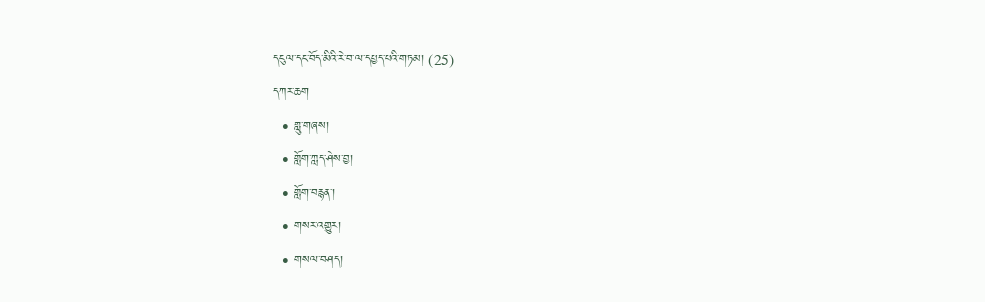དངུལ་དང་བོད་མིའི་རེ་བ་ལ་དཔྱད་པའི་གཏམ། (25)
དཀར་ཆག
  • གླུ་གཞས།
  • གློག་ཀླད་ཤེས་བྱ།
  • གློག་བརྙན་།
  • གསར་འགྱུར།
  • གསལ་བཤད།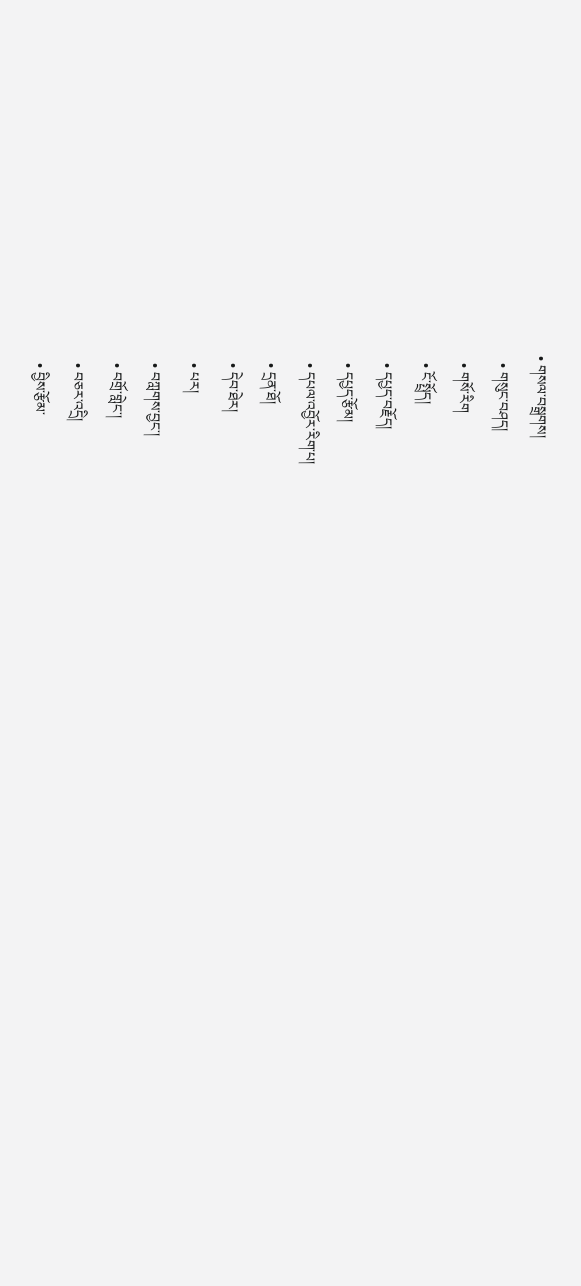• གསལ་བསྒྲགས།
  • གསུང་བཤད།
  • གསོ་རིག
  • ངོ་སྤྲོད།
  • དཔྱད་བརྗོད།
  • དཔྱད་རྩོམ།
  • དཔལ་འབྱོར་རིག་པ།
  • དྲན་ཐོ།
  • དེབ་ཐེར།
  • པར།
  • བཀླགས་བྱང་།
  • བགྲོ་གླེང་།
  • བཅར་འདྲི།
  • བྱིས་རྩོམ་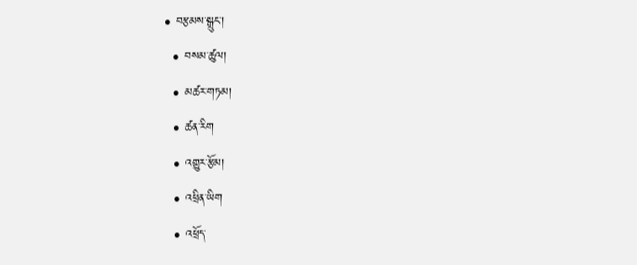• བརྩམས་སྒྲུང་།
  • བསམ་ཚུལ།
  • མཚར་གཏམ།
  • ཚན་རིག
  • འགྱུར་རྩོམ།
  • འཕྲིན་ཡིག
  • འཕྲོད་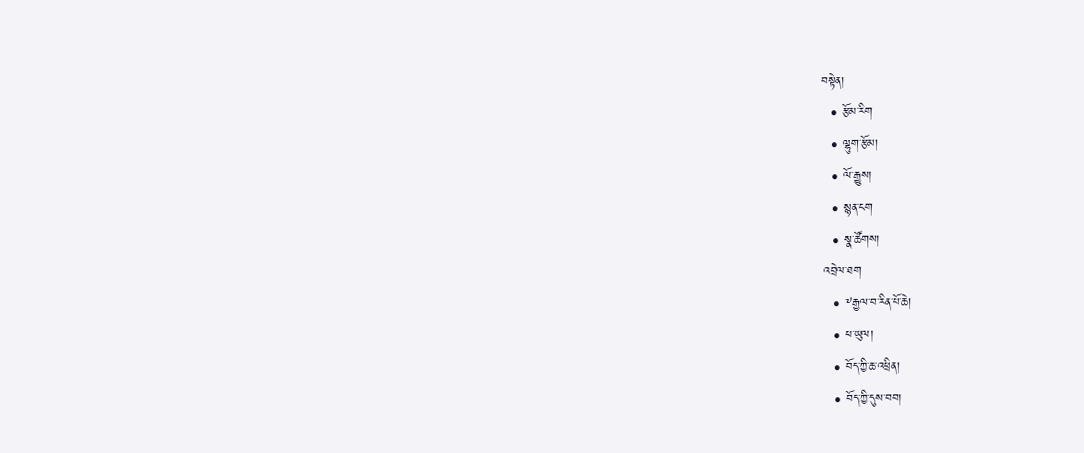བསྟེན།
  • རྩོམ་རིག
  • ལྷུག་རྩོམ།
  • ལོ་རྒྱུས།
  • སྙན་ངག
  • སྣ་ཚོགས།
འབྲེལ་ཐག
  • ༸རྒྱལ་བ་རིན་པོ་ཆེ།
  • ཕ་ཡུལ།
  • བོད་ཀྱི་ཆ་འཕྲིན།
  • བོད་ཀྱི་དུས་བབ།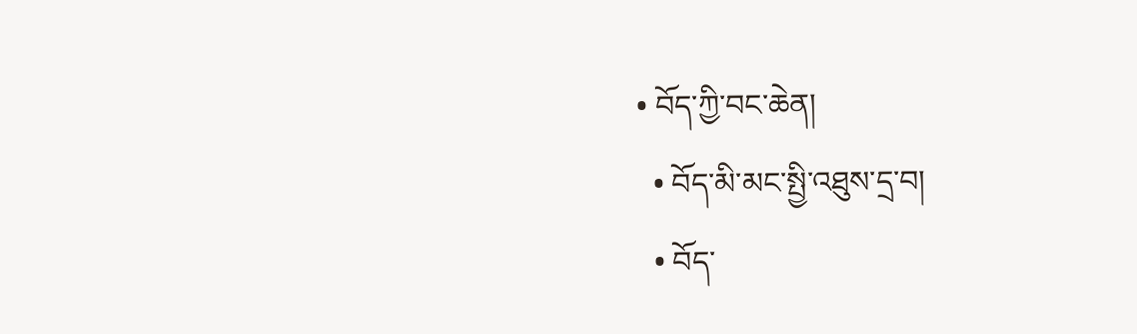• བོད་ཀྱི་བང་ཆེན།
  • བོད་མི་མང་སྤྱི་འཐུས་དྲ་བ།
  • བོད་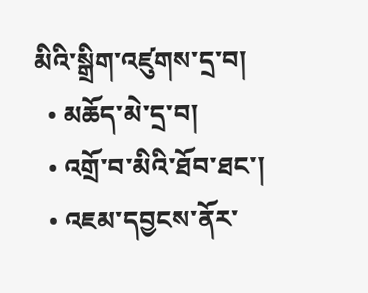མིའི་སྒྲིག་འཛུགས་དྲ་བ།
  • མཆོད་མེ་དྲ་བ།
  • འགྲོ་བ་མིའི་ཐོབ་ཐང་།
  • འཇམ་དབྱངས་ནོར་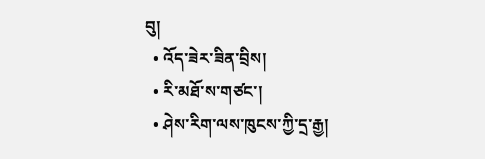བུ།
  • འོད་ཟེར་ཟིན་བྲིས།
  • རི་མཐོ་ས་གཙང་།
  • ཤེས་རིག་ལས་ཁུངས་ཀྱི་དྲ་རྒྱ།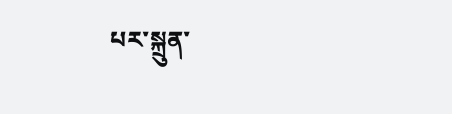པར་སྐྲུན་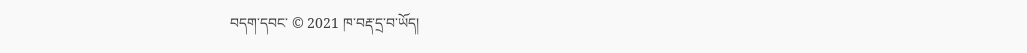བདག་དབང་ © 2021 ཁ་བརྡ་དྲ་བ་ཡོད།